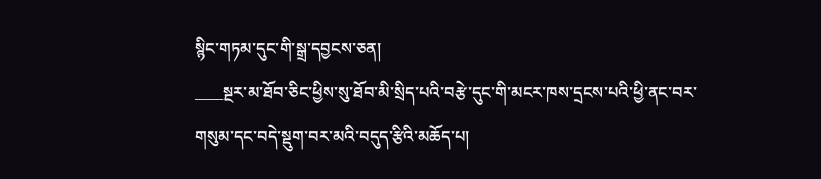སྙིང་གཏམ་དུང་གི་སྒྲ་དབྱངས་ཅན།
____སྔར་མ་ཐོབ་ཅིང་ཕྱིས་སུ་ཐོབ་མི་སྲིད་པའི་བརྩེ་དུང་གི་མངར་ཁས་དྲངས་པའི་ཕྱི་ནང་བར་གསུམ་དང་བདེ་སྡུག་བར་མའི་བདུད་རྩིའི་མཆོད་པ།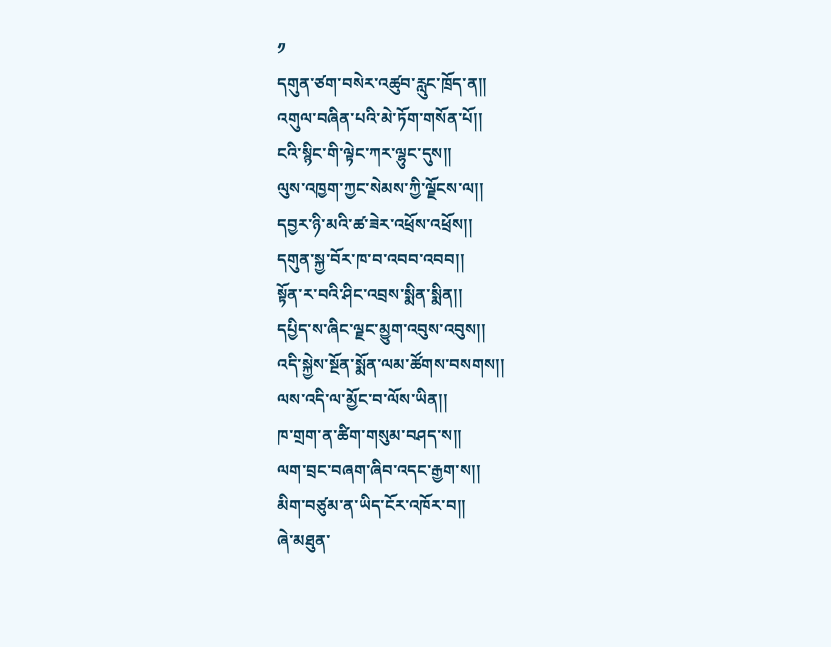༡
དགུན་ཙག་བསེར་འཚུབ་རླུང་ཁྲོད་ན།།
འགུལ་བཞིན་པའི་མེ་ཏོག་གསོན་པོ།།
ངའི་སྙིང་གི་ལྟེང་ཀར་ལྷུང་དུས།།
ལུས་འཁྱག་ཀྱང་སེམས་ཀྱི་ལྗོངས་ལ།།
དབྱར་ཉི་མའི་ཚ་ཟེར་འཕྲོས་འཕྲོས།།
དགུན་སྐྱ་བོར་ཁ་བ་འབབ་འབབ།།
སྟོན་ར་བའི་ཤིང་འབྲས་སྨིན་སྨིན།།
དཔྱིད་ས་ཞིང་ལྗང་མྱུག་འབུས་འབུས།།
འདི་སྐྱེས་སྔོན་སྨོན་ལམ་ཚོགས་བསགས།།
ལས་འདི་ལ་མྱོང་བ་ལོས་ཡིན།།
ཁ་གྲག་ན་ཚིག་གསུམ་བཤད་ས།།
ལག་བྲང་བཞག་ཞིབ་འདང་རྒྱག་ས།།
མིག་བཙུམ་ན་ཡིད་ངོར་འཁོར་བ།།
ཞེ་མཐུན་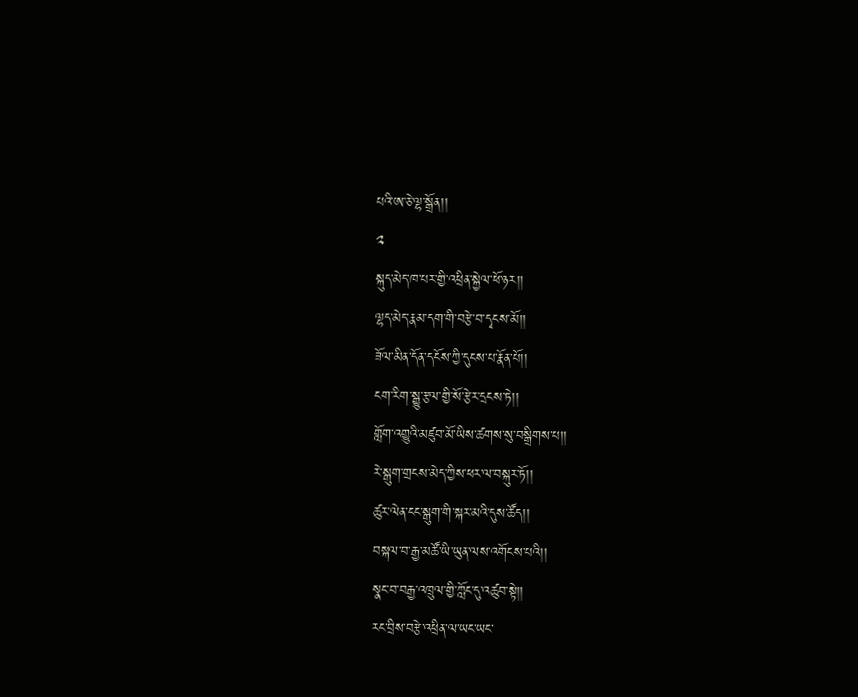པའི་ཨ་ཅེ་ལྷ་སྒྲོན།།
༢
སྐུད་མེད་ཁ་པར་གྱི་འཕྲིན་སྐྱེལ་ཕོ་ཉར།།
ལྷད་མེད་རྣམ་དག་གི་བརྩེ་བ་དྭངས་མོ།།
ཟོལ་མིན་དོན་དངོས་ཀྱི་དུངས་པ་རྣོན་པོ།།
ངག་རིག་སྒྱུ་རྩལ་གྱི་སོ་རྩེར་དྲངས་ཏེ།།
གློག་འགྱུའི་མཛུབ་མོ་ཡིས་ཚགས་སུ་བསྒྲིགས་པ།།
རེ་སྒུག་གྲངས་མེད་ཀྱིས་ཕར་ལ་བསྐུར་ཏོ།།
ཚུར་ལེན་ངང་སྒུག་གི་སྐར་མའི་དུས་ཚོད།།
བསྐལ་བ་རྒྱ་མཚོ་ཡི་ཡུན་ལས་འགོངས་པའི།།
སྣང་བ་བརྒྱ་འཁྲུལ་གྱི་ཀློང་དུ་འཚུབ་སྟེ།།
རང་བྲིས་བརྩེ་འཕྲིན་ལ་ཡང་ཡང་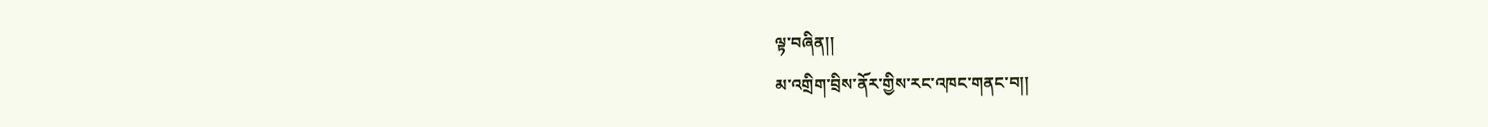ལྟ་བཞིན།།
མ་འགྲིག་བྲིས་ནོར་གྱིས་རང་འཁང་གནང་བ།།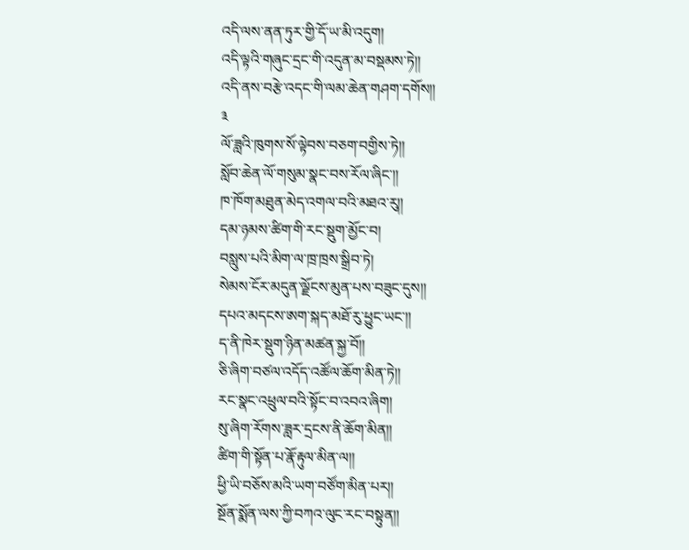འདི་ལས་ནན་ཏུར་གྱི་དོ་ཡ་མི་འདུག།
འདི་ལྟའི་གཞུང་དྲང་གི་འདུན་མ་བསྡམས་ཏེ།།
འདི་ནས་བརྩེ་འདང་གི་ལམ་ཆེན་གཤག་དགོས།།
༣
ལོ་ཟླའི་ཁུགས་སོ་ལྟེབས་བཅག་བགྱིས་ཏེ།།
སློབ་ཆེན་ལོ་གསུམ་སྣང་བས་རོལ་ཞིང་།།
ཁ་ཁོག་མཐུན་མེད་འགལ་བའི་མཐའ་རུ།།
དམ་ཉམས་ཚིག་གི་རང་སྡུག་མྱོང་བ།
བསླུས་པའི་མིག་ལ་ཁྲ་ཁྲས་སྒྲིབ་ཏེ།
སེམས་ངོར་མདུན་ལྗོངས་མུན་པས་བཟུང་དུས།།
དཔའ་མདངས་ཨག་སྐད་མཐོ་རུ་ཕྱུང་ཡང་།།
ད་ནི་ཁེར་སྡུག་ཉིན་མཚན་སྐྱ་བོ།།
ཅི་ཞིག་བཙལ་འདོད་འཚོལ་ཆོག་མིན་ཏེ།།
རང་སྣང་འཕྲུལ་བའི་སྟོང་བ་འབའ་ཞིག།
སུ་ཞིག་རོགས་ཟླར་དྲངས་ནི་ཆོག་མིན།།
ཚིག་གི་སྟོན་པ་རྣོ་རྟུལ་མིན་ལ།།
ཕྱི་ཡི་བཅོས་མའི་ཡག་བཙོག་མིན་པར།།
སྔོན་སྨོན་ལས་ཀྱི་བཀའ་ལུང་རང་བསྟུན།།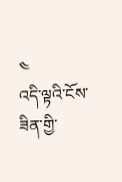༤
འདི་ལྟའི་ངོས་ཟིན་གྱི་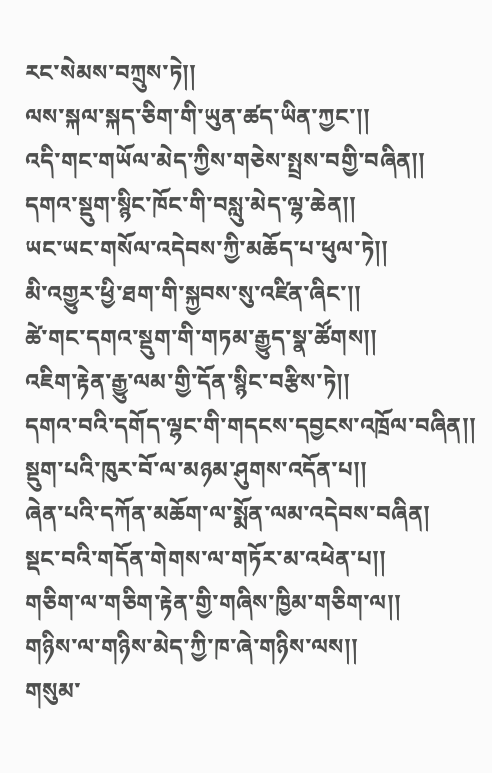རང་སེམས་བཀྲུས་ཏེ།།
ལས་སྐལ་སྐད་ཅིག་གི་ཡུན་ཚད་ཡིན་ཀྱང་།།
འདི་གང་གཡོལ་མེད་ཀྱིས་གཅེས་སྤྲས་བགྱི་བཞིན།།
དགའ་སྡུག་སྙིང་ཁོང་གི་བསླུ་མེད་ལྷ་ཆེན།།
ཡང་ཡང་གསོལ་འདེབས་ཀྱི་མཆོད་པ་ཕུལ་ཏེ།།
མི་འགྱུར་ཕྱི་ཐག་གི་སྐྱབས་སུ་འཛིན་ཞིང་།།
ཚེ་གང་དགའ་སྡུག་གི་གཏམ་རྒྱུད་སྣ་ཚོགས།།
འཇིག་རྟེན་རྒྱུ་ལམ་གྱི་དོན་སྙིང་བརྩིས་ཏེ།།
དགའ་བའི་དགོད་ལྷང་གི་གདངས་དབྱངས་འཁྲོལ་བཞིན།།
སྡུག་པའི་ཁུར་བོ་ལ་མཉམ་ཤུགས་འདོན་པ།།
ཞེན་པའི་དཀོན་མཆོག་ལ་སྨོན་ལམ་འདེབས་བཞིན།
སྡང་བའི་གདོན་གེགས་ལ་གཏོར་མ་འཕེན་པ།།
གཅིག་ལ་གཅིག་རྟེན་གྱི་གཞིས་ཁྱིམ་གཅིག་ལ།།
གཉིས་ལ་གཉིས་མེད་ཀྱི་ཁ་ཞེ་གཉིས་ལས།།
གསུམ་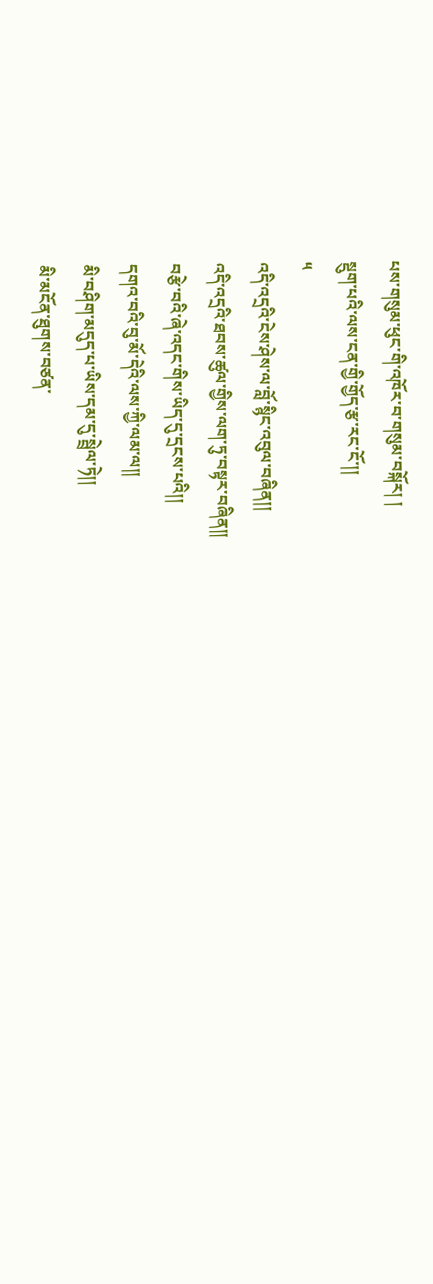པས་གསུམ་ཕུང་གི་འཁོར་བ་གསུམ་བསྐོར། །
སྡུག་པའི་ལས་ངན་གྱི་གྱོད་རྩ་རང་ངོ་།།
༥
འདི་འདྲའི་ངེས་ཤེས་ལ་བློ་སྙིང་འབུལ་བཞིན།།
འདི་འདྲའི་ཐབས་ཚུལ་གྱིས་ལག་ཏུ་བསྟར་བཞིན།།
བརྩེ་བའི་ཞེ་འདང་གིས་ཡིད་དུ་དྲངས་པའི།།
དགའ་བའི་བུ་མོ་དེའི་ལས་ཀྱི་ལམ་ལ།།
མི་བཤིག་མདུད་པ་ཡིས་དམ་དུ་སྦྲེལ་ཏེ།།
མི་མངོན་ཐུགས་བཙན་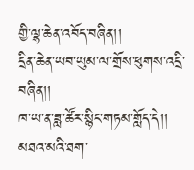གྱི་ལྷ་ཆེན་འབོད་བཞིན།།
དྲིན་ཆེན་ཡབ་ཡུམ་ལ་གྲོས་ཕུགས་འདྲི་བཞིན།།
ཁ་ཡ་ན་ཟླ་ཚོར་སྙིང་གཏམ་གློད་དེ།།
མཐའ་མའི་ཐག་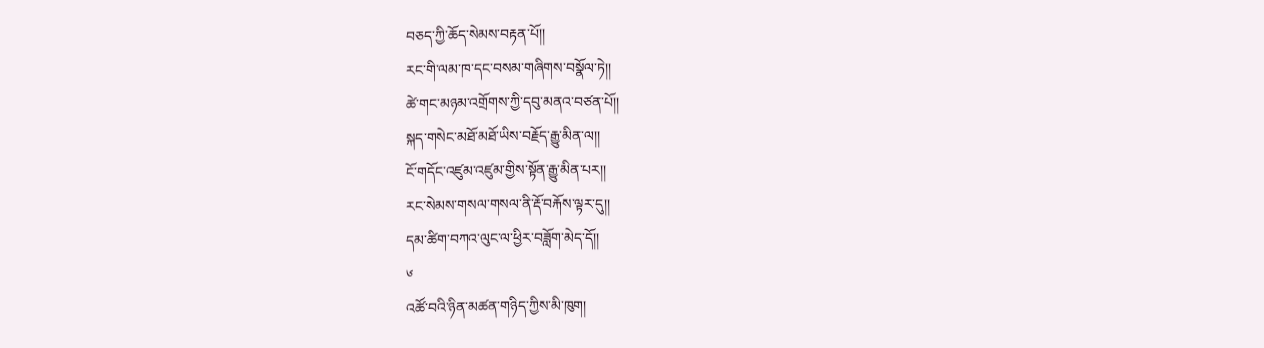བཅད་ཀྱི་ཆོད་སེམས་བརྟན་པོ།།
རང་གི་ལམ་ཁ་དང་བསམ་གཞིགས་བསྣོལ་ཏེ།།
ཚེ་གང་མཉམ་འགྲོགས་ཀྱི་དབུ་མནའ་བཙན་པོ།།
སྐད་གསེང་མཐོ་མཐོ་ཡིས་བརྗོད་རྒྱུ་མིན་ལ།།
ངོ་གདོང་འཛུམ་འཛུམ་གྱིས་སྟོན་རྒྱུ་མིན་པར།།
རང་སེམས་གསལ་གསལ་ནི་རྡོ་བརྐོས་ལྟར་དུ།།
དམ་ཚིག་བཀའ་ལུང་ལ་ཕྱིར་བཟློག་མེད་དོ།།
༦
འཚོ་བའི་ཉིན་མཚན་གཉིད་ཀྱིས་མི་ཁུག།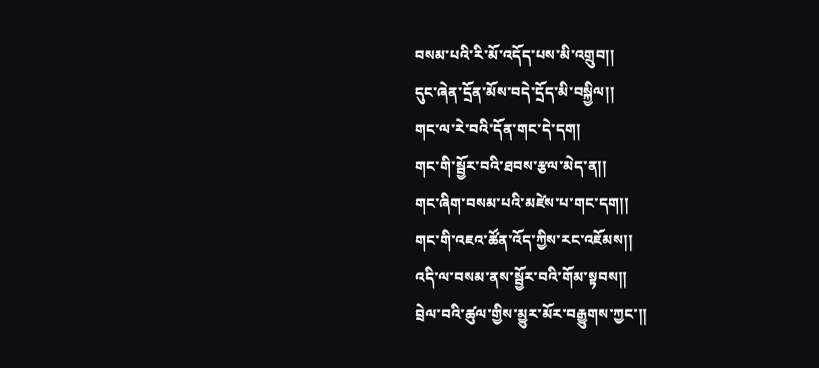བསམ་པའི་རི་མོ་འདོད་པས་མི་འགྲུབ།།
དུང་ཞེན་དྲོན་མོས་བདེ་དྲོད་མི་བསྐྱིལ།།
གང་ལ་རེ་བའི་དོན་གང་དེ་དག།
གང་གི་སྦྱོར་བའི་ཐབས་རྩལ་མེད་ན།།
གང་ཞིག་བསམ་པའི་མཛེས་པ་གང་དག།།
གང་གི་འཇའ་ཚོན་འོད་ཀྱིས་རང་འཇོམས།།
འདི་ལ་བསམ་ནས་སྦྱོར་བའི་གོམ་སྟབས།།
བྲེལ་བའི་ཚུལ་གྱིས་མྱུར་མོར་བརྒྱུགས་ཀྱང་།།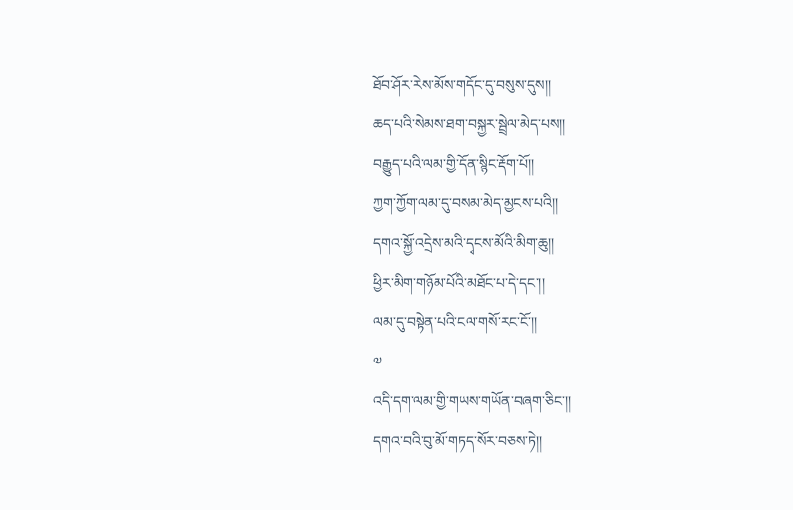ཐོབ་ཤོར་རེས་མོས་གདོང་དུ་བསུས་དུས།།
ཆད་པའི་སེམས་ཐག་བསྐྱར་སྦྲེལ་མེད་པས།།
བརྒྱུད་པའི་ལམ་གྱི་དོན་སྙིང་རྡོག་པོ།།
ཀྱག་ཀྱོག་ལམ་དུ་བསམ་མེད་མྱངས་པའི།།
དགའ་སྐྱོ་འདྲེས་མའི་དྭངས་མོའི་མིག་ཆུ།།
ཕྱིར་མིག་གཉོམ་པོའི་མཐོང་པ་དེ་དང་།།
ལམ་དུ་བསྟེན་པའི་ངལ་གསོ་རང་ངོ་།།
༧
འདི་དག་ལམ་གྱི་གཡས་གཡོན་བཞག་ཅིང་།།
དགའ་བའི་བུ་མོ་གཏད་སོར་བཅས་ཏེ།།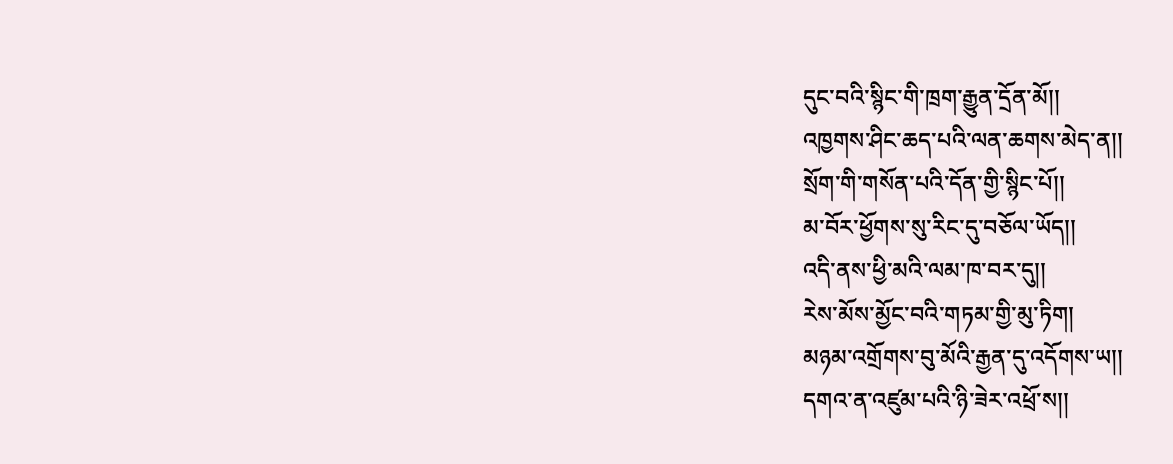དུང་བའི་སྙིང་གི་ཁྲག་རྒྱུན་དྲོན་མོ།།
འཁྱགས་ཤིང་ཆད་པའི་ལན་ཆགས་མེད་ན།།
སྲོག་གི་གསོན་པའི་དོན་གྱི་སྙིང་པོ།།
མ་བོར་ཕྱོགས་སུ་རིང་དུ་བཅོལ་ཡོད།།
འདི་ནས་ཕྱི་མའི་ལམ་ཁ་བར་དུ།།
རེས་མོས་མྱོང་བའི་གཏམ་གྱི་མུ་ཏིག།
མཉམ་འགྲོགས་བུ་མོའི་རྒྱན་དུ་འདོགས་ཡ།།
དགའ་ན་འཛུམ་པའི་ཉི་ཟེར་འཕྲོ་ས།།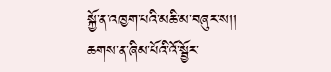སྐྱོ་ན་འཁྱག་པའི་མཆི་མ་བཞུར་ས།།
ཆགས་ན་ཞིམ་པོའི་འོ་སྦྱོར་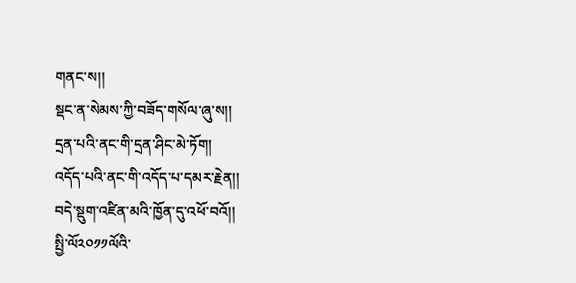གནང་ས།།
སྡང་ན་སེམས་ཀྱི་བཟོད་གསོལ་ཞུ་ས།།
དྲན་པའི་ནང་གི་དྲན་ཤིང་མེ་ཏོག།
འདོད་པའི་ནང་གི་འདོད་པ་དམར་རྗེན།།
བདེ་སྡུག་འཛིན་མའི་ཁྱོན་དུ་འཕོ་བའོ།།
སྤྱི་ལོ༢༠༡༡ལོའི་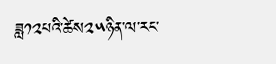ཟླ༡༢པའི་ཚེས༢༥ཉིན་ལ་རང་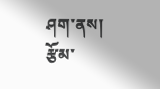ཤག་ནས།
རྩོམ་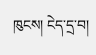ཁུངས། ངེད་དྲ་བ།